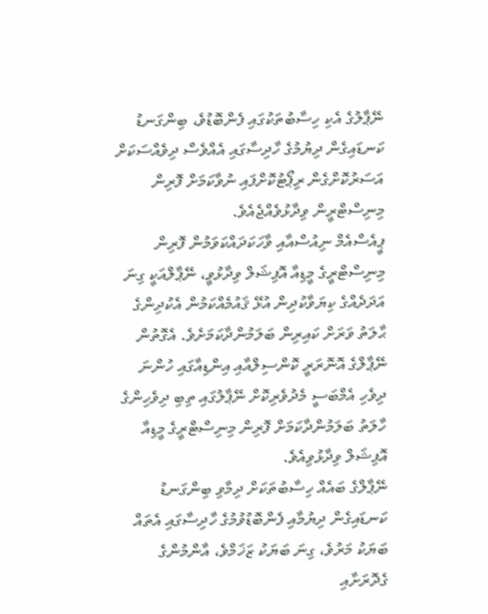ނޭޕާލުގެ އެކި ހިސާބުތަކުގައި ފެންބޮޑުވެ، ބިންގަނޑު ކަނޑައިގެން ދިޔުމުގެ ހާދިސާގައި އެއްވެސް ދިވެއްސަކަށް އަސަރުކޮށްގެން ރިޕޯޓުކޮށްފައި ނުވާކަމަށް ފޮރިން މިނިސްޓްރީން ވިދާޅުވެއްޖެއެވެ.
ޕީއެސްއެމް ނިއުސްއާއި ވާހަކަދައްކަވަމުން ފޮރިން މިނިސްޓްރީގެ މީޑިއާ އޮފިޝަލް ވިދާޅުވީ، ނޭޕާލްއަކީ ގިނަ އަދަދެއްގެ ކިޔަވާކުދިން އުޅޭ ޤައުމެއްކަމުން އެކުދިންގެ ޙާލަތު ވަރަށް ކައިރިން ބަލަމުންދާކަމަށެވެ. އެގޮތުން ނޭޕާލްގެ އޮނޮރަރީ ކޮންސިލްއާއި އިންޑިއާގައި ހުންނަ ދިވެހި އެމްބަސީ މެދުވެރިކޮށް ނޭޕާލުގައި ތިބި ދިވެހިންގެ ހާލަތު ބަލަމުންދާކަމަށް ފޮރިން މިނިސްޓްރީގެ މީޑިއާ އޮފިޝަލް ވިދާޅުވިއެވެ.
ނޭޕާލްގެ ބައެއް ހިސާބުތަކަށް ދިމާވި ބިންގަނޑު ކަނޑައިގެން ދިޔުމާއި ފެންބޮޑުވުމުގެ ހާދިސާގައި އެތައް ބަޔަކު މަރުވެ، ގިނަ ބަޔަކު ޒަޚަމްވެ، އާންމުންގެ ގެދޮރަށާއި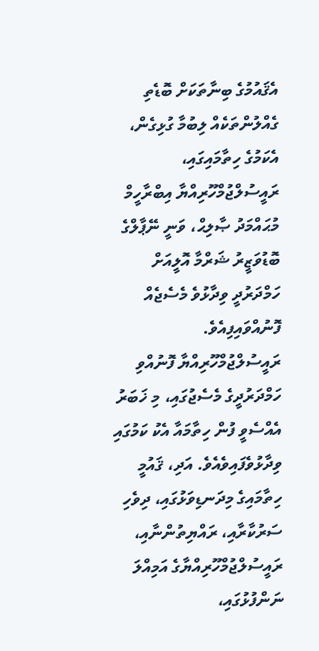އެޤައުމުގެ ބިނާތަކަށް ބޮޑެތި ގެއްލުންތަކެއް ލިބުމާ ގުޅިގެން، އެކަމުގެ ހިތާމައިގައި، ރައީސުލްޖުމްހޫރިއްޔާ އިބްރާހީމް މުޙައްމަދު ޞާލިޙް، ވަނީ ނޭޕާލްގެ ބޮޑުވަޒީރު ޝަރްމާ އޮލީއަށް ހަމްދަރުދީ ވިދާޅުވެ މެސެޖެއް ފޮނުއްވައިފިއެވެ.
ރައީސުލްޖުމްހޫރިއްޔާ ފޮނުއްވި ހަމްދަރުދީގެ މެސެޖުގައި، މި ޚަބަރު އެއްސެވީ ފުން ހިތާމައާ އެކު ކަމުގައި ވިދާޅުވެފައިވެއެވެ. އަދި، ޤައުމީ ހިތާމައިގެ މިދަނޑިވަޅުގައި، ދިވެހި ސަރުކާރާއި، ރައްޔިތުންނާއި، ރައީސުލްޖުމްހޫރިއްޔާގެ އަމިއްލަ ނަންފުޅުގައި،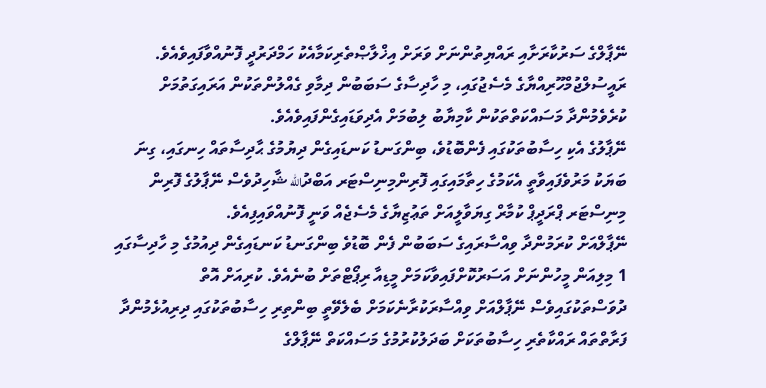ނޭޕާލްގެ ސަރުކާރަށާއި ރައްޔިތުންނަށް ވަރަށް އިޚްލާޞްތެރިކަމާއެކު ހަމްދަރުދީ ފޮނުއްވާފައިވެއެވެ.
ރައީސުލްޖުމްހޫރިއްޔާގެ މެސެޖުގައި، މި ހާދިސާގެ ސަބަބުން ދިމާވި ގެއްލުންތަކުން އަރައިގަތުމަށް ކުރެވެމުންދާ މަސައްކަތްތަކުން ކާމިޔާބު ލިބުމަށް އެދިވަޑައިގެންފައިވެއެވެ.
ނޭޕާލުގެ އެކި ހިސާބުތަކުގައި ފެންބޮޑުވެ، ބިންގަނޑު ކަނޑައިގެން ދިޔުމުގެ ޙާދިސާތައް ހިނގައި، ގިނަ ބަޔަކު މަރުވެފައިވާތީ އެކަމުގެ ހިތާމައިގައި ފޮރިންމިނިސްޓަރ އަބްދުالله ޝާހިދުވެސް ނޭޕާލުގެ ފޮރިން މިނިސްޓަރ ޕްރަދީޕް ކުމާރް ގިޔަވާލީއަށް ތަޢުޒިޔާގެ މެސެޖެއް ވަނީ ފޮނުއްވައިފިއެވެ.
ނޭޕާލްއަށް ކުރަމުންދާ ވިއްސާރައިގެ ސަބަބުން ފެން ބޮޑުވެ ބިންގަނޑު ކަނޑައިގެން ދިއުމުގެ މި ހާދިސާގައި 1 މިލިއަން މީހުންނަށް އަސަރުކޮށްފައިވާކަމަށް މީޑިއާ ރިޕޯޓްތަށް ބުނެއެވެ. ކުރިއަށް އޮތް ދުވަސްތަކުގައިވެސް ނޭޕާލްއަށް ވިއްސާރަކުރާނެކަމަށް ބެލެވޭތީ ބިންތިރި ހިސާބުތަކުގައި ދިރިއުޅެމުންދާ ފަރާތްތައް ރައްކާތެރި ހިސާބުތަކަށް ބަދަލުކުރުމުގެ މަސައްކަތް ނޭޕާލްގެ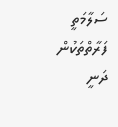ސަލާމަތީ ފަރާތްތަކުން ދަނީ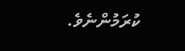ކުރަމުންނެވެ.